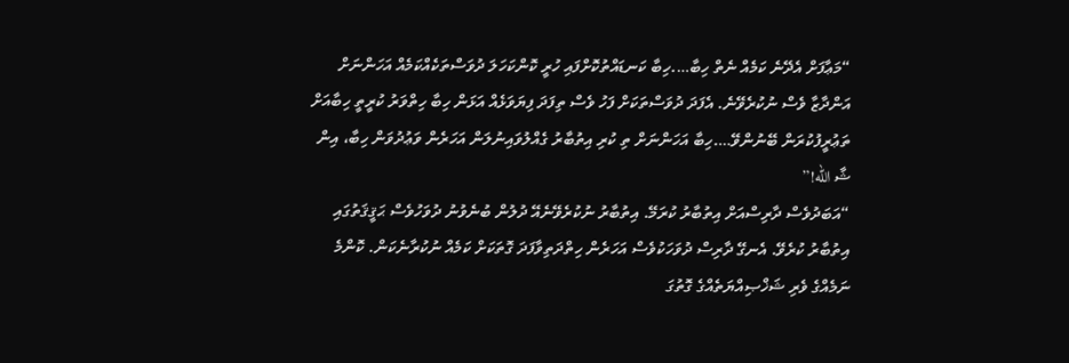“މަޢާފަށް އެދޭނެ ކަމެއް ނެތް ހިބާ….ހިބާ ކަނޑައްތުކޮށްފައި ހުރީ ކޮންކަހަލަ ދުވަސްތަކެއްކަމެއް އަހަންނަށް އަންދާޒާ ވެސް ނުކުރެވޭނެ. އެފަދަ ދުވަސްތަކަށް ފަހު ވެސް ތިފަދަ ފިޔަވަޅެއް އަޅަން ހިބާ ހިތްވަރު ކުރީތީ ހިބާއަށް ތަޢުރީފުކުރަން ބޭނުންވޭ….ހިބާ އަހަންނަށް ތި ކުރި އިތުބާރު ގެއްލުވައިނުލަން އަހަރެން ވަޢުދުވަން ހިބާ، އިން ޝާ الله!”
“އަބަދުވެސް ދާރިސްއަށް އިތުބާރު ކުރަމޭ. އިތުބާރު ނުކުރެވޭނެއޭ ދުލުން ބުނެވުނު ދުވަހުވެސް ޙަޤީޤަތުގައި އިތުބާރު ކުރެވޭ. އެނގޭ ދާރިސް ދުވަހަކުވެސް އަހަރެން ހިތްދަތިވާފަދަ ގޮތަކަށް ކަމެއް ނުކުރާނެކަން. ކޮންމެ ނަމެއްގެ ވެރި ޝަޚްޞިއްޔަތެއްގެ ގޮތުގަ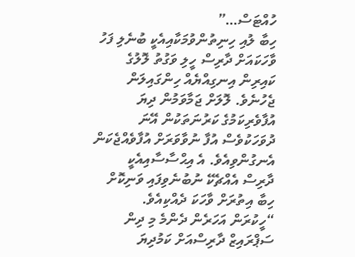ހުއްޓަސް…”
ހިބާ ލުއި ހިނިތުންވުމަކާއިއެކީ ބުނެލި ފަހު ވާހަކައަށް ދާރިސް ހީލި ވަގުތު ލޮލުގެ ކައިރިން އިނގިއްޔެއް ހިންގައިލަން ޖެހުނެވެ. ލޮލަށް ޖަމާވަމުން ދިޔަ އުފާވެރިކަމުގެ ކަރުނަތަކުން އޭނަ ދުވަހަކުވެސް އުފާ ނުވާވަރަށް އުފާވެއްޖެކަން އެނގުންވިއެވެ. އެ އިޙްސާސާއިއެކީ ދާރިސް އެއްޗެކޭ ނުބުނެވިފައި ވަނިކޮށް ހިބާ އިތުރަށް ވާހަކަ ދެއްކިއެވެ.
“ހީކުރަން އަހަރެން ދެންމެ މި ދިން ސަޕްރައިޒް ދާރިސްއަށް ކަމުދިޔަ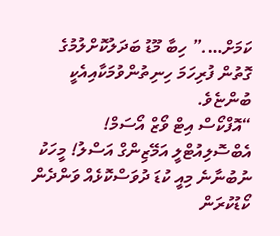ކަމަށް….” ހިބާ މޫޑު ބަދަލުކޮށްލުމުގެ ގޮތުން ފުރިހަމަ ހިނިތުންވުމަކާއިއެކީ ބުންޏެވެ.
“އޮފްކޯސް އިޓް ވޯޒް އޯސަމް! އެބްސޮލިއުޓްލީ އަމޭޒިންގް އަސްލު! މީހަކު ނުބުނާނެ މިއީ ކުޑަ ދުވަސްކޮޅެއް ވަންދެން ކޯޑުކުރަން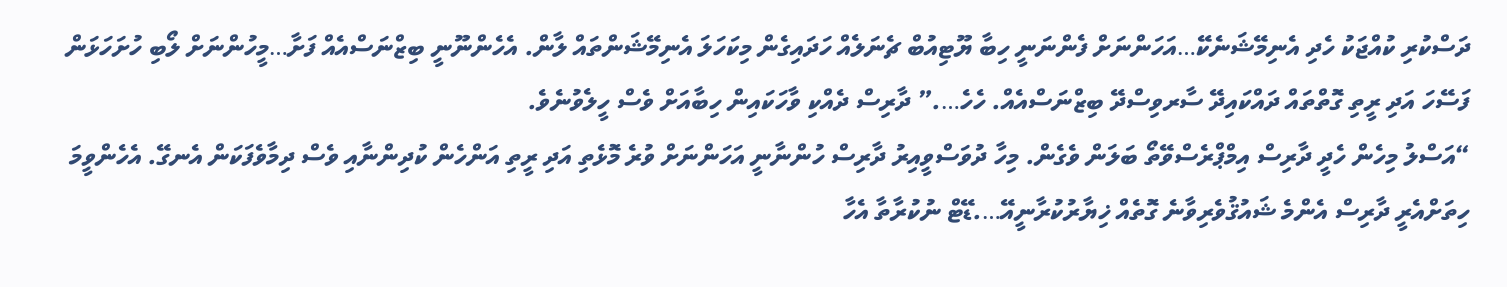ދަސްކުރި ކުއްޖަކު ހެދި އެނިމޭޝަނެކޭ…އަހަންނަށް ފެންނަނީ ހިބާ ޔޫޓިއުބް ޗެނަލެއް ހަދައިގެން މިކަހަލަ އެނިމޭޝަންތައް ލާން. އެހެންނޫނީ ބިޒްނަސްއެއް ފަށާ…މީހުންނަށް ލޯބި ހުށަހަޅަން ފަސޭހަ އަދި ރީތި ގޮތްތައް ދައްކައިދޭ ސާރވިސްދޭ ބިޒްނަސްއެއް. ހެހެ….” ދާރިސް ދެއްކި ވާހަކައިން ހިބާއަށް ވެސް ހީލެވުނެވެ.
“އަސްލު މިހެން ހެދީ ދާރިސް އިމްޕްރެސްވޭތޯ ބަލަން ވެގެން. މިހާ ދުވަސްވީއިރު ދާރިސް ހުންނާނީ އަހަންނަށް ވުރެ މޮޅެތި އަދި ރީތި އަންހެން ކުދިންނާއި ވެސް ދިމާވެފަކަން އެނގޭ. އެހެންވީމަ ހިތަށްއެރީ ދާރިސް އެންމެ ޝައުޤުވެރިވާނެ ގޮތެއް ޚިޔާރުކުރާނީއޭ….ޑޭޓް ނުކުރާތާ އެހާ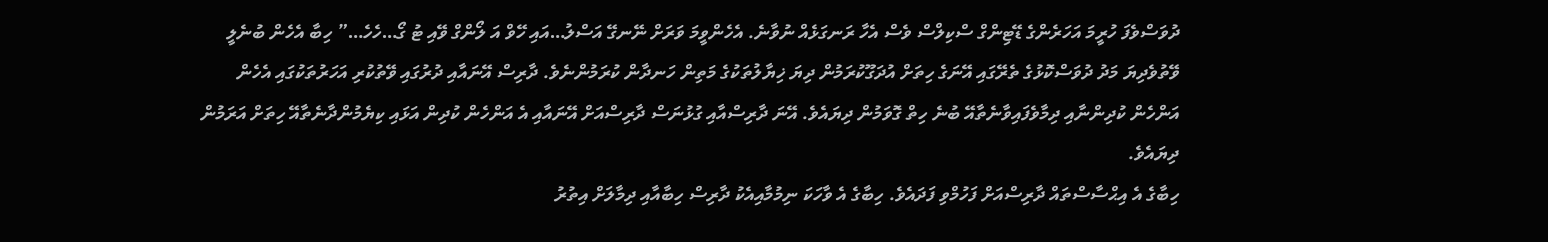ދުވަސްވެފަ ހުރީމަ އަހަރެންގެ ޑޭޓިންގް ސްކިލްސް ވެސް އެހާ ރަނގަޅެއް ނުވާނެ. އެހެންވީމަ ވަރަށް ނޭނގޭ އަސްލު…އައި ހޭވް އަ ލޯންގް ވޭއި ޓު ގޯ…ހެހެ…” ހިބާ އެހެން ބުނެލީ ވޭތުވެދިޔަ މަދު ދުވަސްކޮޅުގެ ތެރޭގައި އޭނަގެ ހިތަށް އުދަގޫކުރަމުން ދިޔަ ޚިޔާލުތަކުގެ މަތިން ހަނދާން ކުރަމުންނެވެ. ދާރިސް އޭނައާއި ދުރުގައި ވޭތުކުރި އަހަރުތަކުގައި އެހެން އަންހެން ކުދިންނާއި ދިމާވެފައިވާނެތާއޭ ބުނެ ހިތް ގޮވަމުން ދިޔައެވެ. އޭނަ ދާރިސްއާއި ގުޅުނަސް ދާރިސްއަށް އޭނައާއި އެ އަންހެން ކުދިން އަޅައި ކިޔެމުންދާނެތާއޭ ހިތަށް އަރަމުން ދިޔައެވެ.
ހިބާގެ އެ އިޙްސާސްތައް ދާރިސްއަށް ފަހުމްވި ފަދައެވެ. ހިބާގެ އެ ވާހަކަ ނިމުމާއިއެކު ދާރިސް ހިބާއާއި ދިމާލަށް އިތުރު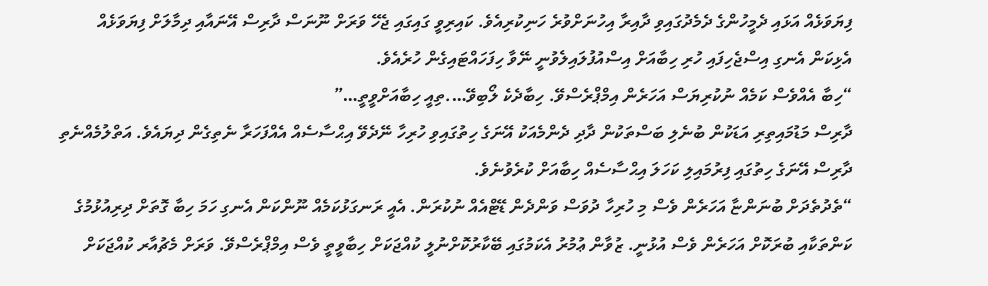ފިޔަވަޅެއް އަޅައި ދެމީހުންގެ ދެމެދުގައިވި ދާއިރާ އިހުނަށްވުރެ ހަނިކުރިއެވެ. ކައިރިވީ ގައިގައި ޖެހޭ ވަރަށް ނޫނަސް ދާރިސް އޭނައާއި ދިމާލަށް ފިޔަވަޅެއް އެޅިކަން އެނގި އިސްޖެހިފައި ހުރި ހިބާއަށް އިސްއުފުލައިލެވުނީ ނޭވާ ހިފަހައްޓައިގެން ހުރެއެވެ.
“ހިބާ އެއްވެސް ކަމެއް ނުކުރިޔަސް އަހަރެން އިމްޕްރެސްވޭ. ހިބާދެކެ ލޯބިވޭ….ތިއީ ހިބާއަށްވީތީ…”
ދާރިސް މަޑުމައިތިރި އަޑަކުން ބުނެލި ބަސްތަކުން ދާދި ދެންމެއަކު އޭނަގެ ހިތުގައިވި ހުރިހާ ނޭދެވޭ އިޙްސާސެއް އެއްފަހަރާ ނެތިގެން ދިޔައެވެ. އަތްލުމެއްނެތި ދާރިސް އޭނަގެ ހިތުގައި ފިރުމައިލި ކަހަލަ އިޙްސާސެއް ހިބާއަށް ކުރެވުނެވެ.
“ތެދުތެދަށް ބުނަންޏާ އަހަރެން ވެސް މި ހުރިހާ ދުވަސް ވަންދެން ޑޭޓްއެއް ނުކުރަން. އެއީ ރަނގަޅުކަމެއް ނޫންކަން އެނގި ހަމަ ހިބާ ގޮތަށް ދިރިއުޅުމުގެ ކަންތަކާއި ބުރަކޮށް އަހަރެން ވެސް އުޅުނީ. ޒުވާން ޢުމުރު އެކަމުގައި ބޭކާރުކޮށްނުލީ ކުއްޖަކަށް ހިބާވީތީ ވެސް އިމްޕްރެސްވޭ. ވަރަށް މެޗުއާރ ކުއްޖަކަށް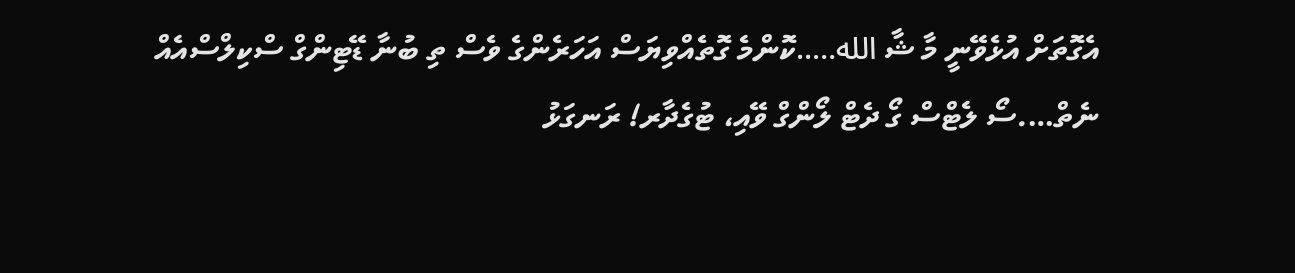އެގޮތަށް އުޅެވޭނީ މާ ޝާ الله…..ކޮންމެ ގޮތެއްވިޔަސް އަހަރެންގެ ވެސް ތި ބުނާ ޑޭޓިންގް ސްކިލްސްއެއް ނެތް….ސޯ ލެޓްސް ގޯ ދެޓް ލޯންގް ވޭއި، ޓުގެދާރ! ރަނގަޅު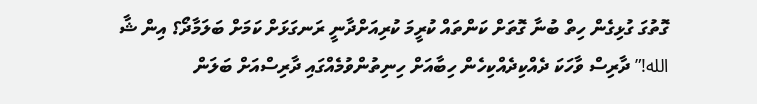ގޮތުގަ ގުޅިގެން ހިތް ބުނާ ގޮތަށް ކަންތައް ކުރީމަ ކުރިއަށްދާނީ ރަނގަޅަށް ކަމަށް ބަލަމާދޯ؟ އިން ޝާ الله!” ދާރިސް ވާހަކަ ދެއްކިދެއްކިހެން ހިބާއަށް ހިނިތުންވުމެއްގައި ދާރިސްއަށް ބަލަން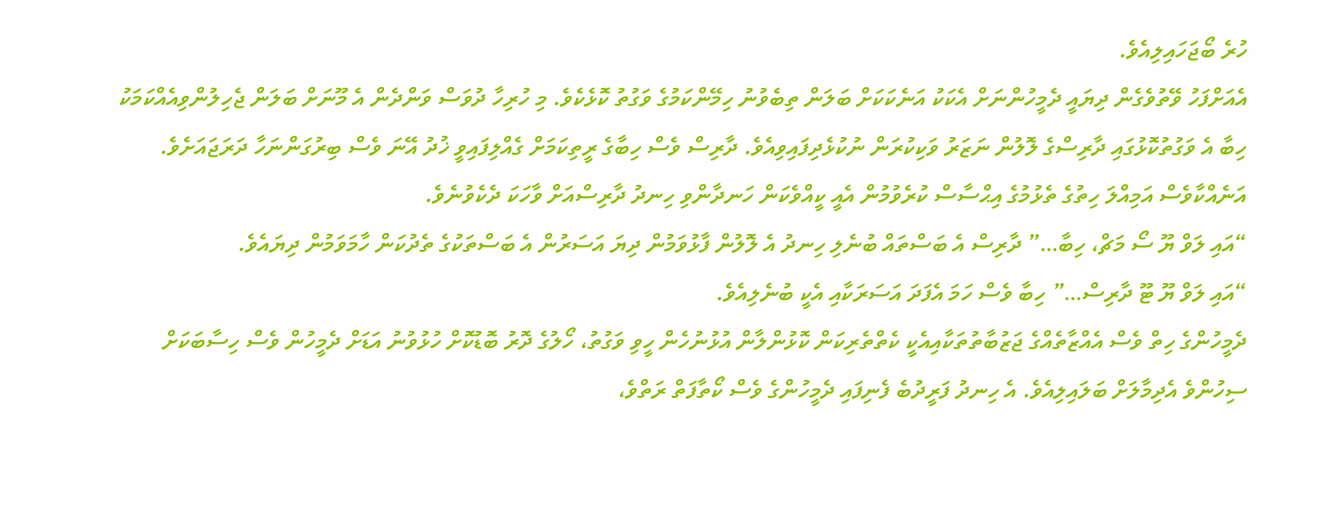ހުރެ ބޯޖަހައިލިއެވެ.
އެއަށްފަހު ވޭތުވެގެން ދިޔައީ ދެމީހުންނަށް އެކަކު އަނެކަކަށް ބަލަން ތިބެވުނު ހިމޭންކަމުގެ ވަގުތު ކޮޅެކެވެ. މި ހުރިހާ ދުވަސް ވަންދެން އެ މޫނަށް ބަލަން ޖެހިލުންވިއެއްކަމަކު ހިބާ އެ ވަގުތުކޮޅުގައި ދާރިސްގެ ލޮލުން ނަޒަރު ވަކިކުރަން ނުކުޅެދިފައިވިއެވެ. ދާރިސް ވެސް ހިބާގެ ރީތިކަމަށް ގެއްލިފައިވީ ޚުދު އޭނަ ވެސް ބިރުގަންނަހާ ދަރަޖައަށެވެ. އަނެއްކާވެސް އަމިއްލަ ހިތުގެ ތެޅުމުގެ އިޙްސާސް ކުރެވުމުން އެއީ ކީއްވެކަން ހަނދާންވި ހިނދު ދާރިސްއަށް ވާހަކަ ދެކެވުނެވެ.
“އައި ލަވް ޔޫ ސޯ މަޗް، ހިބާ…” ދާރިސް އެ ބަސްތައް ބުނެލި ހިނދު އެ ލޮލުން ފާޅުވަމުން ދިޔަ އަސަރުން އެ ބަސްތަކުގެ ތެދުކަން ހާމަވަމުން ދިޔައެވެ.
“އައި ލަވް ޔޫ ޓޫ ދާރިސް…” ހިބާ ވެސް ހަމަ އެފަދަ އަސަރަކާއި އެކީ ބުނެލިއެވެ.
ދެމީހުންގެ ހިތް ވެސް އެއްޒާތެއްގެ ޖަޒުބާތުތަކާއިއެކީ ކެތްތެރިކަން ކޮޅުންލާން އުޅުނުހެން ހީވި ވަގުތު، ހޯލުގެ ދޮރު ބޮޑުކޮށް ހުޅުވުނު އަޑަށް ދެމީހުން ވެސް ހިސާބަކަށް ސިހުންވެ އެދިމާލަށް ބަލައިލިއެވެ. އެ ހިނދު ފަރީދުބެ ފެނިފައި ދެމީހުންގެ ވެސް ކޯތާފަތް ރަތްވެ،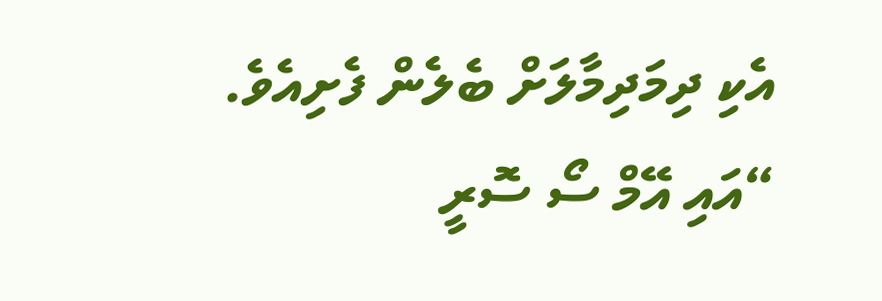އެކި ދިމަދިމާލަށް ބެލެން ފެށިއެވެ.
“އައި އޭމް ސޯ ސޮރީ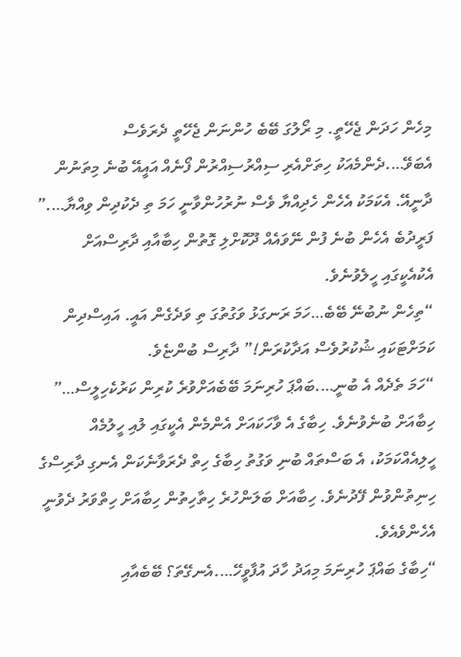މިހެން ހަދަން ޖެހޭތީ. މި ރޯލުގަ ބޭބެ ހުންނަން ޖެހޭތީ ދެރަވެސް އެބަވޭ….ދެންމެއަކު ހިތަށްއެރި ސިއްރުސިއްރުން ފޯނެއް އައީއޭ ބުނެ މިތަނުން ދާނީއޭ. އެކަމަކު އެހެން ހެދިއްޔާ ވެސް ނުރުހުންވާނީ ހަމަ ތި ދެކުދިން ވިއްޔާ….” ފަރީދުބެ އެހެން ބުނެ ފުން ނޭވައެއް ދޫކޮށްލި ގޮތުން ހިބާއާއި ދާރިސްއަށް އެކުއެކީގައި ހީލެވުނެވެ.
“ތިހެން ނުބުނޭ ބޭބެ…ހަމަ ރަނގަޅު ވަގުތުގަ ތި ވަދެގެން އައީ. އައިސްދިން ކަމަށްޓަކައި ޝުކުރުވެސް އަދާކުރަން!” ދާރިސް ބުންޏެވެ.
“ހަމަ ތެދެއް އެ ބުނީ….ބައްޕަ ހުރިނަމަ ބޭބެއަށްވުރެ ކުރިން ކަރުކެހިލީސް…” ހިބާއަށް ބުނެވުނެވެ. ހިބާގެ އެ ވާހަކައަށް އެންމެން އެކީގައި ލުއި ހީލުމެއް ހީލިއެއްކަމަކު، އެ ބަސްތައް ބުނި ވަގުތު ހިބާގެ ހިތް ދެރަވާނެކަން އެނގި ދާރިސްގެ ހިނިތުންވުން ފޭދުނެވެ. ހިބާއަށް ބަލަންހުރެ ހިތާހިތުން ހިބާއަށް ހިތްވަރު ދެވުނީ އެހެންވެއެވެ.
“ހިބާގެ ބައްޕަ ހުރިނަމަ މިއަދު ހާދަ އުފާވީހޭ….އެނގޭތަ؟ ބޭބެއާއި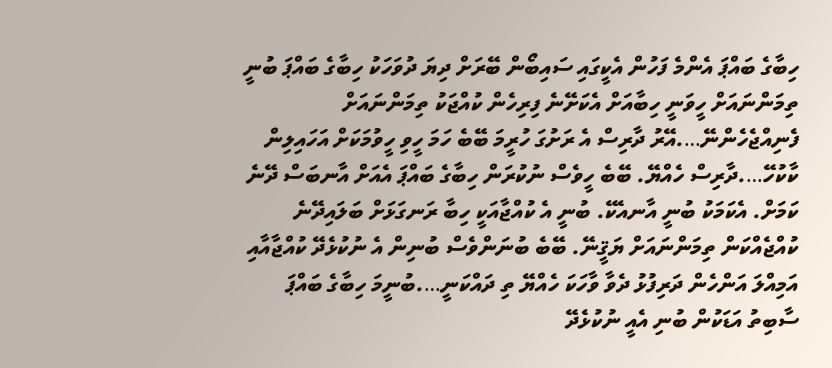ހިބާގެ ބައްޕަ އެންމެ ފަހުން އެކީގައި ސައިބޯން ބޭރަށް ދިޔަ ދުވަހަކު ހިބާގެ ބައްޕަ ބުނީ ތިމަންނައަށް ހީވަނީ ހިބާއަށް އެކަށޭނެ ފިރިހެން ކުއްޖަކު ތިމަންނައަށް ފެނިއްޖެހެންނޭ….އޭރު ދާރިސް އެ ރަށުގަ ހުރީމަ ބޭބެ ހަމަ ހީވި ހީވުމަކަށް އަހައިލިން ކާކުހޭ….ދާރިސް ހެއްޔޭ. ބޭބެ ހީވެސް ނުކުރަން ހިބާގެ ބައްޕަ އެއަށް އާނބަސް ދޭނެ ކަމަށް. އެކަމަކު ބުނީ އާނއެކޭ. ބުނީ އެ ކުއްޖާއަކީ ހިބާ ރަނގަޅަށް ބަލައިދޭނެ ކުއްޖެއްކަން ތިމަންނައަށް ޔަޤީނޭ. ބޭބެ ބުނަންވެސް ބުނިން އެ ނުކުޅެދޭ ކުއްޖާއާއި އަމިއްލަ އަންހެން ދަރިފުޅު ދެވާ ވާހަކަ ހެއްޔޭ ތި ދައްކަނީ….ބުނީމަ ހިބާގެ ބައްޕަ ސާބިތު އަޑަކުން ބުނި އެއީ ނުކުޅެދޭ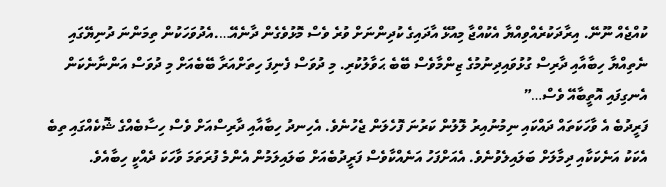ކުއްޖެއް ނޫނޭ. އިރާދަކުރެއްވިއްޔާ އެކުއްޖާ މިއުޅޭ އާދައިގެ ކުދިންނަށް ވުރެ ވެސް މޮޅުވެގެން ދާނެއޭ….އެދުވަހަކުން ތިމަންނަ ދުނިޔޭގައި ނެތިއްޔާ ހިބާއާއި ދާރިސް ގުޅުވައިދިނުމުގެ ޒިންމާވެސް ބޭބެ ޙަވާލުކުރި. މި ދުވަސް ފެނިފަ ހިތަށްއަރާ ބޭބެއަށް މި ދުވަސް އަންނާނެކަން އެނގިފައި އޮތީބާއޭ ވެސް…”
ފަރީދުބެ އެ ވާހަކަތައް ދައްކައި ނިމުނުއިރު ލޮލުން ކަރުނަ ފޮހެލަން ޖެހުނެވެ. އެހިނދު ހިބާއާއި ދާރިސްއަށް ވެސް ހިސާބެއްގެ ޝޮކެއްގައި ތިބެ އެކަކު އަނެކަކާއި ދިމާލަށް ބަލައިލެވުނެވެ. އެއަށްފަހު އަނެއްކާވެސް ފަރީދުބެއަށް ބަލައިލަމުން އެންމެ ފުރަތަމަ ވާހަކަ ދެއްކީ ހިބާއެވެ.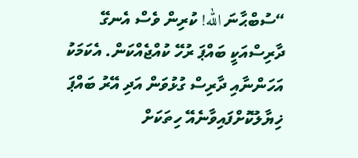“ސުބްޙާނަ الله! ކުރިން ވެސް އެނގޭ ދާރިސްއަކީ ބައްޕަ ރުހޭ ކުއްޖެއްކަން. އެކަމަކު އަހަންނާއި ދާރިސް ގުޅުވަން އަދި އޭރު ބައްޕަ ޚިޔާލުކޮށްފައިވާނެއޭ ހިތަކަށް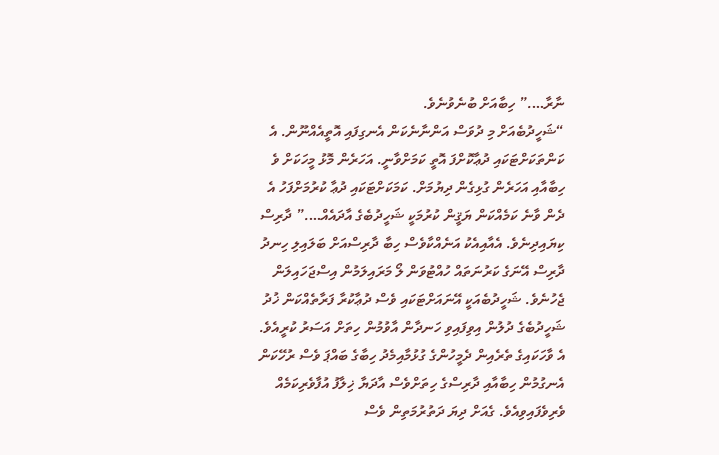ނާރާ….” ހިބާއަށް ބުނެވުނެވެ.
“ޝަހީދުބެއަށް މި ދުވަސް އަންނާނެކަން އެނގިފައި އޮތީއެއްނޫން. އެ ކަންތަކަށްޓަކައި ދުޢާކޮށްފަ އޮތީ ކަމަށްވާނީ. އަހަރެން މޮޅު މީހަކަށް ވެ ހިބާއާއި އަހަރެން ގުޅިގެން ދިޔުމަށް. ކަމަކަށްޓަކައި ދުޢާ ކުރުމަށްފަހު އެ ދެން ވާނެ ކަމެއްކަން ޔަޤީން ކުރުމަކީ ޝަހީދުބެގެ އާދައެއް….” ދާރިސް ކިޔައިދިނެވެ. އެއާއިއެކު އަނެއްކާވެސް ހިބާ ދާރިސްއަށް ބަލައިލި ހިނދު ދާރިސް އޭނަގެ ކަރުނަތައް ހުއްޓުވަން ލޯ މަރައިލަމުން އިސްޖަހައިލަން ޖެހުނެވެ. ޝަހީދުބެއަކީ އޭނައަށްޓަކައި ވެސް ދުޢާކުރާ ފަރާތެއްކަން ޚުދު ޝަހީދުބެގެ ދުލުން އިވިފައިވި ހަނދާން އާވުމުން ހިތަށް އަސަރު ކުރީއެވެ.
އެ ވާހަކައިގެ ތެރެއިން ދެމީހުންގެ ގުޅުމާއިމެދު ހިބާގެ ބައްޕަ ވެސް ރުހޭކަން އެނގުމުން ހިބާއާއި ދާރިސްގެ ހިތަށްވެސް އާދަޔާ ޚިލާފު އުފާވެރިކަމެއް ވެރިވެފައިވިއެވެ. ގެއަށް ދިޔަ ދަތުރުމަތިން ވެސް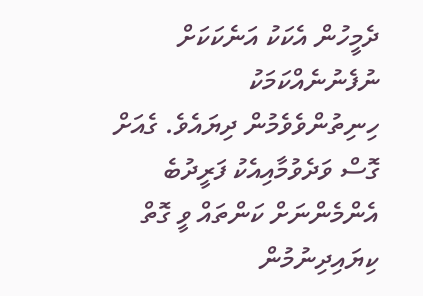ދެމީހުން އެކަކު އަނެކަކަށް ނުފެނުނެއްކަމަކު ހިނިތުންވެވެމުން ދިޔައެވެ. ގެއަށް ގޮސް ވަދެވުމާއިއެކު ފަރީދުބެ އެންމެންނަށް ކަންތައް ވީ ގޮތް ކިޔައިދިނުމުން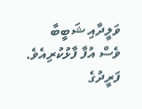ވަލީދާއި ޝަބީބާ ވެސް އުފާ ފާޅުކުރިއެވެ. ފަރީދުގެ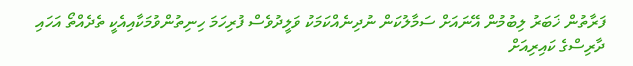ފަރާތުން ޚަބަރު ލިބުމުން އޭނައަށް ސަމާލުކަން ނުދިނެއްކަމަކު ވަލީދުވެސް ފުރިހަމަ ހިނިތުންވުމަކާއިއެކީ ތެދެއްތޯ އަހައި ދާރިސްގެ ކައިރިއަށް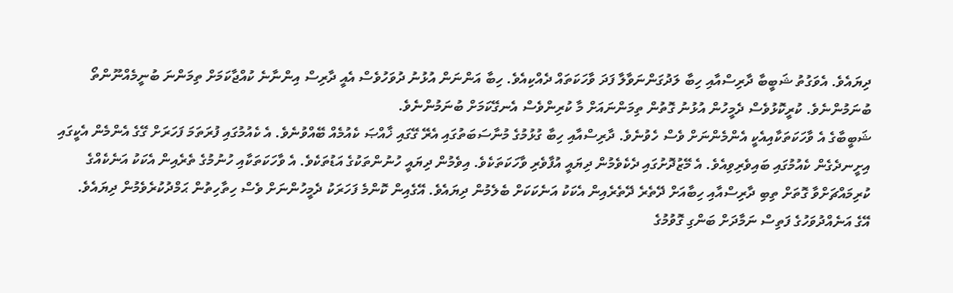ދިޔައެވެ. އެވަގުތު ޝަބީބާ ދާރިސްއާއި ހިބާ ލަދުގަންނަވާލާ ފަދަ ވާހަކަތައް ދެއްކިއެވެ. ހިބާ އަންނަން އުޅުނު ދުވަހުވެސް އެއީ ދާރިސް އިންނާނެ ކުއްޖާކަމަށް ތިމަންނަ ބުނީމެއްނޫންތޯ ބުނަމުންނެވެ. ކުރީކޮޅުވެސް ދެމީހުން އުޅުނު ގޮތުން ތިމަންނައަށް މާ ކުރިންވެސް އެނގޭކަމަށް ބުނަމުންނެވެ.
ޝަބީބާގެ އެ ވާހަކަތަކާއިއެކީ އެންމެންނަށް ވެސް ހެވުނެވެ. ދާރިސްއާއި ހިބާ ގުޅުމުގެ މުނާސަބަތުގައި އެރޭ ގޭގައި ޚާއްޞަ ކެއުމެއް ބޭއްވުނެވެ. އެ ކެއުމުގައި ފުރަތަމަ ފަހަރަށް ގޭގެ އެންމެން އެކީގައި އިށީނދެގެން ކެއުމުގައި ބައިވެރިވިއެވެ. އެ މޭޒުދޮށުގައި ދެކެވެމުން ދިޔައީ އުފާވެރި ވާހަކަތަކެވެ. އިވެމުން ދިޔައީ ހުނުންތަކުގެ އަޑުތަކެވެ. އެ ވާހަކަތަކާއި ހުނުމުގެ ތެރެއިން އެކަކު އަނެކެއްގެ ކުރިމައްޗަށްވާ ގޮތަށް ތިބި ދާރިސްއާއި ހިބާއަށް ދޭތެރެ ދޭތެރެއިން އެކަކު އަނެކަކަށް ބެލެމުން ދިޔައެވެ. އޭގެއިން ކޮންމެ ފަހަރަކު ދެމީހުންނަށް ވެސް ހިތާހިތުން ޙަމްދުކުރެވެމުން ދިޔައެވެ.
އޭގެ އަނެއްދުވަހުގެ ފަތިސް ނަމާދަށް ބަންގި ގޮވުމުގެ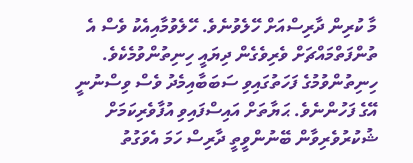މާ ކުރިން ދާރިސްއަށް ހޭލެވުނެވެ. ހޭލެވުމާއިއެކު ވެސް އެ ތުންފަތްމައްޗަށް ވެރިވެގެން ދިޔައީ ހިނިތުންވުމެކެވެ. ހިނިތުންވުމުގެ ފަހަތުގައިވި ސަބަބާއިމެދު ވެސް ވިސްނުނީ އޭގެ ފަހުންނެވެ. ޙަޔާތަށް އައިސްފައިވި އުފާވެރިކަމަށް ޝުކުރުވެރިވާން ބޭނުންވީތީ ދާރިސް ހަމަ އެވަގުތު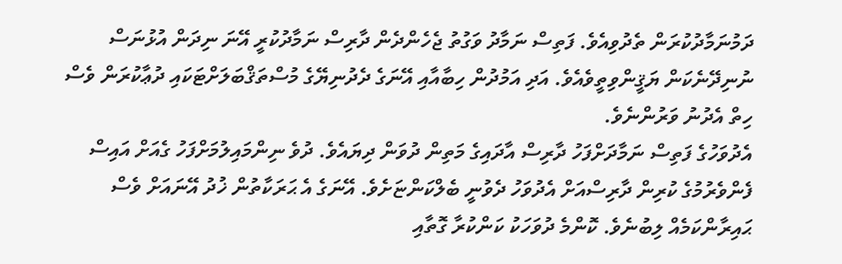ދަމުނަމާދުކުރަން ތެދުވިއެވެ. ފަތިސް ނަމާދު ވަގުތު ޖެހެންދެން ދާރިސް ނަމާދުކުރީ އޭނަ ނިދަން އުޅުނަސް ނުނިދޭނެކަން ޔަޤީންވިތީވެއެވެ. އަދި އަމުދުން ހިބާއާއި އޭނަގެ ދެދުނިޔޭގެ މުސްތަޤްބަލަށްޓަކައި ދުޢާކުރަން ވެސް ހިތް އެދުނު ވަރުންނެވެ.
އެދުވަހުގެ ފަތިސް ނަމާދަށްފަހު ދާރިސް އާދައިގެ މަތިން ދުވަން ދިޔައެވެ. ދުވެ ނިންމައިލުމަށްފަހު ގެއަށް އައިސް ފެންވެރުމުގެ ކުރިން ދާރިސްއަށް އެދުވަހު ދެވުނީ ބެލްކަންޏަށެވެ. އޭނަގެ އެ ޙަރަކާތުން ޚުދު އޭނައަށް ވެސް ޙައިރާންކަމެއް ލިބުނެވެ. ކޮންމެ ދުވަހަކު ކަންކުރާ ގޮތާއި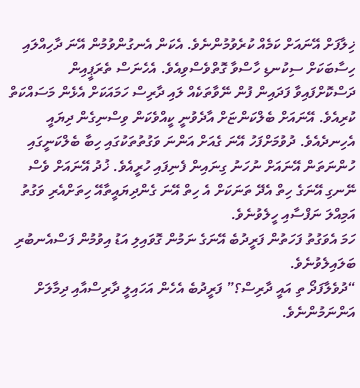ޚިލާފަށް އޭނައަށް ކަމެއް ކުރެވުމުންނެވެ. އެކަން އެނގުންވުމުން އޭނަ ދާހިއްލައި ހިސާބަކަށް ސިކުނޑި ހާސްވާ ގޮތްވެސްވިއެވެ. އެހެނަސް ތެރަޕީއިން ދަސްކޮށްފައިވާ ފަދައިން ފުން ނޭވާތަކެއް ލައި ދާރިސް ހަމައަކަށް އެޅެން މަސައްކަތް ކުރިއެވެ. އޭނައަށް ބެލްކަންޏަށް އާދެވުނީ ކީއްވެކަން ވިސްނިގެން ދިޔައީ އެހިނދެއެވެ. ދުވުމަށްފަހު އޭނަ ގެއަށް އަންނަ ވަގުތުތަކުގައި ހިބާ ބެލްކަނީގައި ހުންނަތަން އޭނައަށް ނުހަނު ގިނައިން ފެނިފައި ހުރީއެވެ. ޚުދު އޭނައަށް ވެސް ނޭނގި އޭނަގެ ހިތް އެދޭ ތަނަކަށް އެ ހިތް އޭނަ ގެންދިޔައީތާއޭ ހިތަށްއެރި ވަގުތު އަމިއްލަ ނަފްސާއި ހީލެވުނެވެ.
ހަމަ އެވަގުތު ފަހަތުން ފަރީދުބެ އޭނަގެ ނަމުން ގޮވައިލި އަޑު އިވުމުން ފަސްއެނބުރި ބަލައިލެވުނެވެ.
“ދުވެލާފަދޯ ތި އައީ ދާރިސް؟” ފަރީދުބެ އެހެން އަހައިލީ ދާރިސްއާއި ދިމާލަށް އަންނަމުންނެވެ.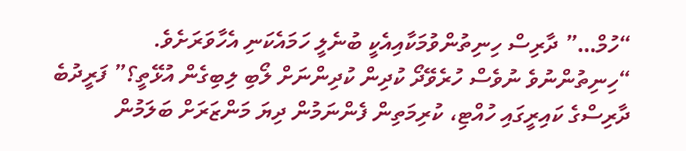“ހުމް…” ދާރިސް ހިނިތުންވުމަކާއިއެކީ ބުނެލީ ހަމައެކަނި އެހާވަރަށެވެ.
“ހިނިތުންނުވެ ނުވެސް ހުރެވޭދޯ ކުދިން ކުދިންނަށް ލޯބި ލިބިގެން އުޅޭތީ؟” ފަރީދުބެ ދާރިސްގެ ކައިރީގައި ހުއްޓި، ކުރިމަތިން ފެންނަމުން ދިޔަ މަންޒަރަށް ބަލަމުން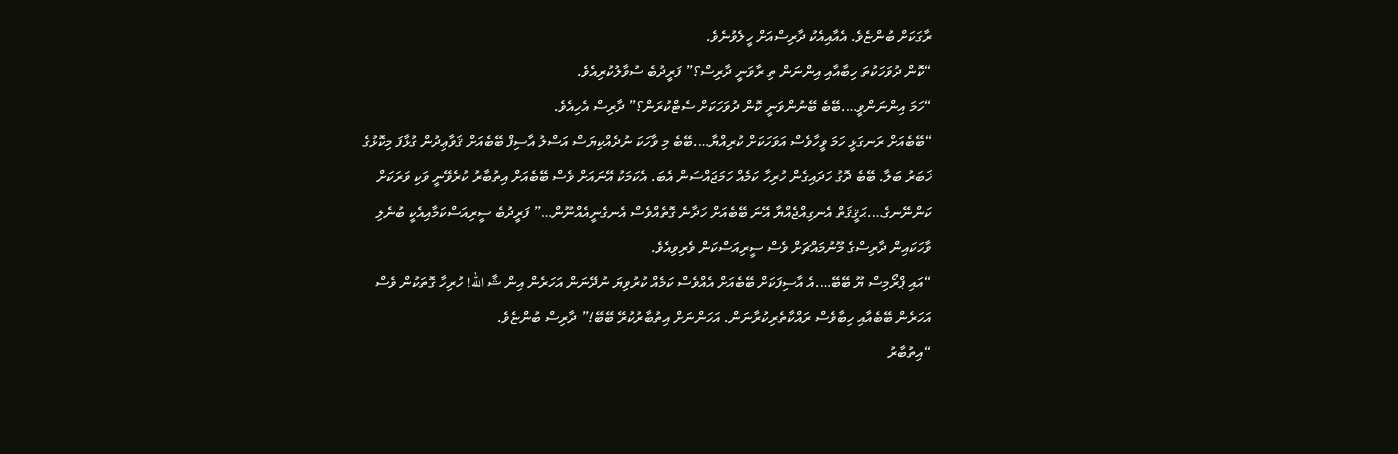ރާގަކަށް ބުންޏެވެ. އެއާއިއެކު ދާރިސްއަށް ހީލެވުނެވެ.
“ކޮން ދުވަހަކުތަ ހިބާއާއި އިންނަން ތި ރާވަނީ ދާރިސް؟” ފަރީދުބެ ސުވާލުކުރިއެވެ.
“ހަމަ އިންނަންވީ….ބޭބެ ބޭނުންވަނީ ކޮން ދުވަހަކަށް ސެޓްކުރަން؟” ދާރިސް އެހިއެވެ.
“ބޭބެއަށް ރަނގަޅީ ހަމަ ވީހާވެސް އަވަހަކަށް ކުރިއްޔާ….ބޭބެ މި ވާހަކަ ނުދެއްކިޔަސް އަސްލު އާސިފް ބޭބެއަށް ޤަވާޢިދުން ގުޅާފަ މިކޮޅުގެ ޚަބަރު ބަލާ. ބޭބެ ދޮގު ހަދައިގެން ހުރިހާ ކަމެއް ހަމަޖައްސަން އެބަ. އެކަމަކު އޭނައަށް ވެސް ބޭބެއަށް އިތުބާރު ކުރެވޭނީ ވަކި ވަރަކަށް ކަންނޭނގެ….ޙަޤީޤަތް އެނގިއްޖެއްޔާ އޭނަ ބޭބެއަށް ހަދާނެ ގޮތެއްވެސް އެނގެނީއެއްނޫން…” ފަރީދުބެ ސީރިއަސްކަމާއިއެކީ ބުނެލި ވާހަކައިން ދާރިސްގެ މޫނުމައްޗަށް ވެސް ސީރިއަސްކަން ވެރިވިއެވެ.
“އައި ޕްރޯމިސް ޔޫ ބޭބޭ….އެ އާސިފަކަށް ބޭބެއަށް އެއްވެސް ކަމެއް ކުރުވިޔަ ނުދޭނަން އަހަރެން އިން ޝާ الله! ހުރިހާ ގޮތަކުން ވެސް އަހަރެން ބޭބެއާއި ހިބާވެސް ރައްކާތެރިކުރާނަން. އަހަންނަށް އިތުބާރުކުރޭ ބޭބޭ!” ދާރިސް ބުންޏެވެ.
“އިތުބާރު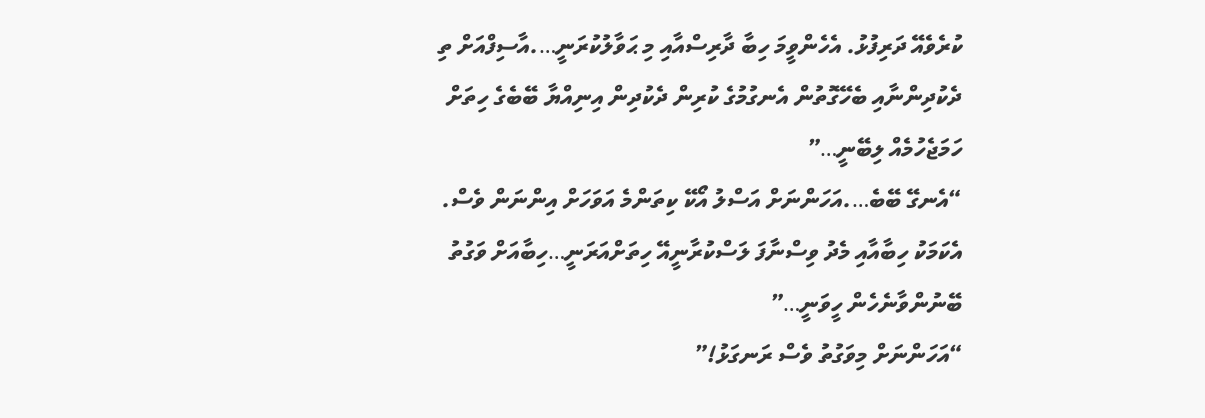ކުރެވެއޭ ދަރިފުޅު. އެހެންވީމަ ހިބާ ދާރިސްއާއި މި ޙަވާލުކުރަނީ….އާސިފްއަށް ތި ދެކުދިންނާއި ބެހޭގޮތުން އެނގުމުގެ ކުރިން ދެކުދިން އިނިއްޔާ ބޭބެގެ ހިތަށް ހަމަޖެހުމެއް ލިބޭނީ…”
“އެނގޭ ބޭބެ….އަހަންނަށް އަސްލު އޯކޭ ކިތަންމެ އަވަހަށް އިންނަން ވެސް. އެކަމަކު ހިބާއާއި މެދު ވިސްނާފަ ލަސްކުރާނީއޭ ހިތަށްއަރަނީ…ހިބާއަށް ވަގުތު ބޭނުންވާނެހެން ހީވަނީ…”
“އަހަންނަށް މިވަގުތު ވެސް ރަނގަޅު!”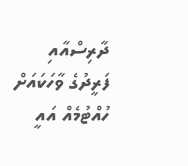ދާރިސްއާއި ފަރީދުގެ ވާހަކައަށް ހުއްޓުމެއް އައީ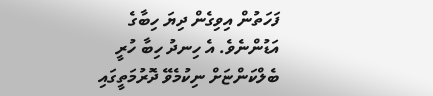ފަހަތުން އިވިގެން ދިޔަ ހިބާގެ އަޑުންނެވެ. އެ ހިނދު ހިބާ ހުރީ ބެލްކަންޏަށް ނިކުމެވޭ ދޮރުމަތީގައި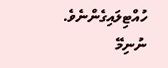ހުއްޓިލައިގެންނެވެ.
ނުނިމޭ